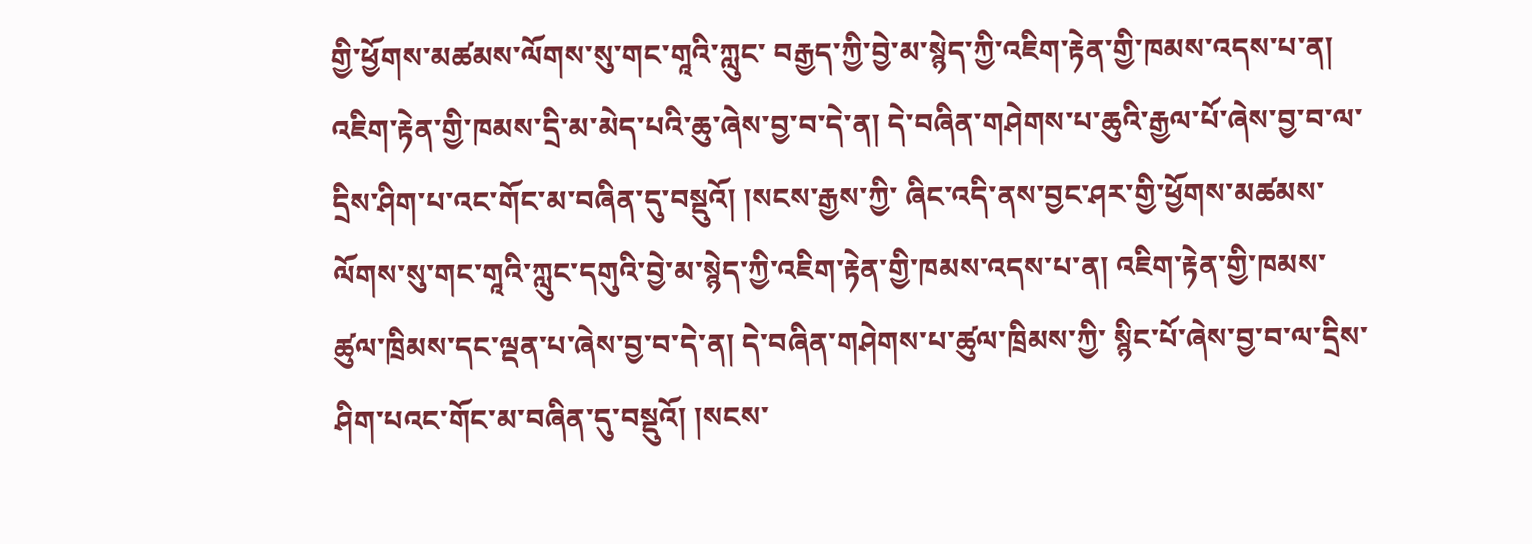གྱི་ཕྱོགས་མཚམས་ལོགས་སུ་གང་གཱའི་ཀླུང་ བརྒྱད་ཀྱི་བྱེ་མ་སྙེད་ཀྱི་འཇིག་རྟེན་གྱི་ཁམས་འདས་པ་ན། འཇིག་རྟེན་གྱི་ཁམས་དྲི་མ་མེད་པའི་ཆུ་ཞེས་བྱ་བ་དེ་ན། དེ་བཞིན་གཤེགས་པ་ཆུའི་རྒྱལ་པོ་ཞེས་བྱ་བ་ལ་དྲིས་ཤིག་པ་འང་གོང་མ་བཞིན་དུ་བསྡུའོ། །སངས་རྒྱས་ཀྱི་ ཞིང་འདི་ནས་བྱང་ཤར་གྱི་ཕྱོགས་མཚམས་ལོགས་སུ་གང་གཱའི་ཀླུང་དགུའི་བྱེ་མ་སྙེད་ཀྱི་འཇིག་རྟེན་གྱི་ཁམས་འདས་པ་ན། འཇིག་རྟེན་གྱི་ཁམས་ཚུལ་ཁྲིམས་དང་ལྡན་པ་ཞེས་བྱ་བ་དེ་ན། དེ་བཞིན་གཤེགས་པ་ཚུལ་ཁྲིམས་ཀྱི་ སྙིང་པོ་ཞེས་བྱ་བ་ལ་དྲིས་ཤིག་པའང་གོང་མ་བཞིན་དུ་བསྡུའོ། །སངས་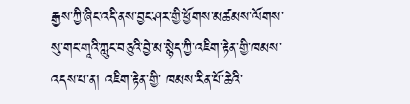རྒྱས་ཀྱི་ཞིང་འདི་ནས་བྱང་ཤར་གྱི་ཕྱོགས་མཚམས་ལོགས་སུ་གང་གཱའི་ཀླུང་བཅུའི་བྱེ་མ་སྙེད་ཀྱི་འཇིག་རྟེན་གྱི་ཁམས་འདས་པ་ན། འཇིག་རྟེན་གྱི་ ཁམས་རིན་པོ་ཆེའི་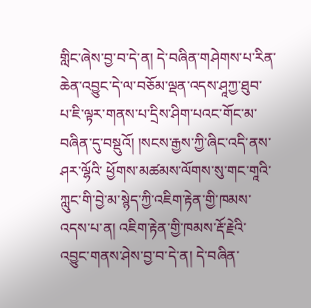གླིང་ཞེས་བྱ་བ་དེ་ན། དེ་བཞིན་གཤེགས་པ་རིན་ཆེན་འབྱུང་དེ་ལ་བཅོམ་ལྡན་འདས་ཤཱཀྱ་ཐུབ་པ་ཇི་ལྟར་གནས་པ་དྲིས་ཤིག་པའང་གོང་མ་བཞིན་དུ་བསྡུའོ། །སངས་རྒྱས་ཀྱི་ཞིང་འདི་ནས་ཤར་ལྷོའི་ ཕྱོགས་མཚམས་ལོགས་སུ་གང་གཱའི་ཀླུང་གི་བྱེ་མ་སྙེད་ཀྱི་འཇིག་རྟེན་གྱི་ཁམས་འདས་པ་ན། འཇིག་རྟེན་གྱི་ཁམས་རྡོ་རྗེའི་འབྱུང་གནས་ཤེས་བྱ་བ་དེ་ན། དེ་བཞིན་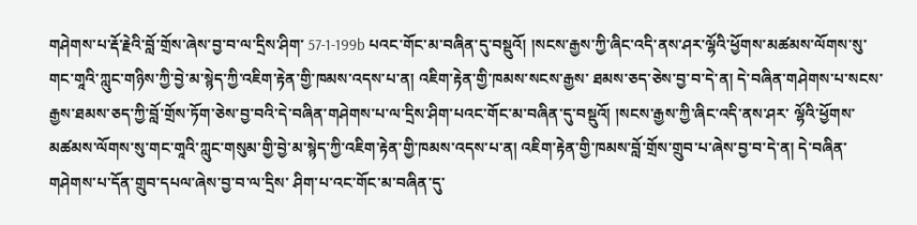གཤེགས་པ་རྡོ་རྗེའི་བློ་གྲོས་ཞེས་བྱ་བ་ལ་དྲིས་ཤིག་ 57-1-199b པའང་གོང་མ་བཞིན་དུ་བསྡུའོ། །སངས་རྒྱས་ཀྱི་ཞིང་འདི་ནས་ཤར་ལྷོའི་ཕྱོགས་མཚམས་ལོགས་སུ་གང་གཱའི་ཀླུང་གཉིས་ཀྱི་བྱེ་མ་སྙེད་ཀྱི་འཇིག་རྟེན་གྱི་ཁམས་འདས་པ་ན། འཇིག་རྟེན་གྱི་ཁམས་སངས་རྒྱས་ ཐམས་ཅད་ཅེས་བྱ་བ་དེ་ན། དེ་བཞིན་གཤེགས་པ་སངས་རྒྱས་ཐམས་ཅད་ཀྱི་བློ་གྲོས་ཏོག་ཅེས་བྱ་བའི་དེ་བཞིན་གཤེགས་པ་ལ་དྲིས་ཤིག་པའང་གོང་མ་བཞིན་དུ་བསྡུའོ། །སངས་རྒྱས་ཀྱི་ཞིང་འདི་ནས་ཤར་ ལྷོའི་ཕྱོགས་མཚམས་ལོགས་སུ་གང་གཱའི་ཀླུང་གསུམ་གྱི་བྱེ་མ་སྙེད་ཀྱི་འཇིག་རྟེན་གྱི་ཁམས་འདས་པ་ན། འཇིག་རྟེན་གྱི་ཁམས་བློ་གྲོས་གྲུབ་པ་ཞེས་བྱ་བ་དེ་ན། དེ་བཞིན་གཤེགས་པ་དོན་གྲུབ་དཔལ་ཞེས་བྱ་བ་ལ་དྲིས་ ཤིག་པ་འང་གོང་མ་བཞིན་དུ་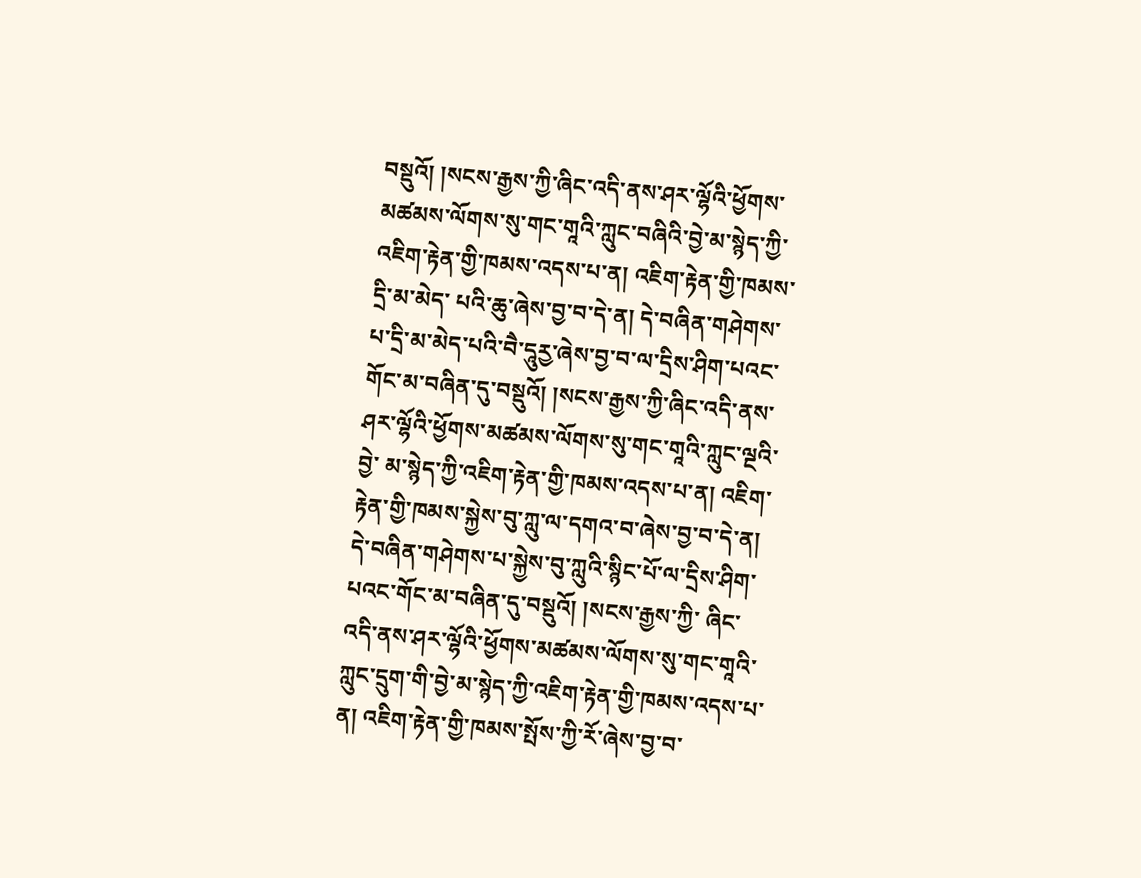བསྡུའོ། །སངས་རྒྱས་ཀྱི་ཞིང་འདི་ནས་ཤར་ལྷོའི་ཕྱོགས་མཚམས་ལོགས་སུ་གང་གཱའི་ཀླུང་བཞིའི་བྱེ་མ་སྙེད་ཀྱི་འཇིག་རྟེན་གྱི་ཁམས་འདས་པ་ན། འཇིག་རྟེན་གྱི་ཁམས་དྲི་མ་མེད་ པའི་ཆུ་ཞེས་བྱ་བ་དེ་ན། དེ་བཞིན་གཤེགས་པ་དྲི་མ་མེད་པའི་བཻ་དཱུརྱ་ཞེས་བྱ་བ་ལ་དྲིས་ཤིག་པའང་གོང་མ་བཞིན་དུ་བསྡུའོ། །སངས་རྒྱས་ཀྱི་ཞིང་འདི་ནས་ཤར་ལྷོའི་ཕྱོགས་མཚམས་ལོགས་སུ་གང་གཱའི་ཀླུང་ལྔའི་བྱེ་ མ་སྙེད་ཀྱི་འཇིག་རྟེན་གྱི་ཁམས་འདས་པ་ན། འཇིག་རྟེན་གྱི་ཁམས་སྐྱེས་བུ་ཀླུ་ལ་དགའ་བ་ཞེས་བྱ་བ་དེ་ན། དེ་བཞིན་གཤེགས་པ་སྐྱེས་བུ་ཀླུའི་སྙིང་པོ་ལ་དྲིས་ཤིག་པའང་གོང་མ་བཞིན་དུ་བསྡུའོ། །སངས་རྒྱས་ཀྱི་ ཞིང་འདི་ནས་ཤར་ལྷོའི་ཕྱོགས་མཚམས་ལོགས་སུ་གང་གཱའི་ཀླུང་དྲུག་གི་བྱེ་མ་སྙེད་ཀྱི་འཇིག་རྟེན་གྱི་ཁམས་འདས་པ་ན། འཇིག་རྟེན་གྱི་ཁམས་སྤོས་ཀྱི་རོ་ཞེས་བྱ་བ་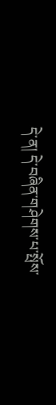དེ་ན། དེ་བཞིན་གཤེགས་པ་སྤོས་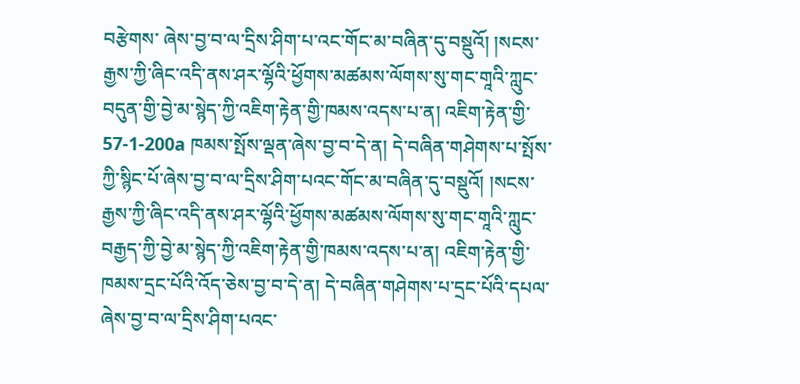བརྩེགས་ ཞེས་བྱ་བ་ལ་དྲིས་ཤིག་པ་འང་གོང་མ་བཞིན་དུ་བསྡུའོ། །སངས་རྒྱས་ཀྱི་ཞིང་འདི་ནས་ཤར་ལྷོའི་ཕྱོགས་མཚམས་ལོགས་སུ་གང་གཱའི་ཀླུང་བདུན་གྱི་བྱེ་མ་སྙེད་ཀྱི་འཇིག་རྟེན་གྱི་ཁམས་འདས་པ་ན། འཇིག་རྟེན་གྱི་ 57-1-200a ཁམས་སྤོས་ལྡན་ཞེས་བྱ་བ་དེ་ན། དེ་བཞིན་གཤེགས་པ་སྤོས་ཀྱི་སྙིང་པོ་ཞེས་བྱ་བ་ལ་དྲིས་ཤིག་པའང་གོང་མ་བཞིན་དུ་བསྡུའོ། །སངས་རྒྱས་ཀྱི་ཞིང་འདི་ནས་ཤར་ལྷོའི་ཕྱོགས་མཚམས་ལོགས་སུ་གང་གཱའི་ཀླུང་ བརྒྱད་ཀྱི་བྱེ་མ་སྙེད་ཀྱི་འཇིག་རྟེན་གྱི་ཁམས་འདས་པ་ན། འཇིག་རྟེན་གྱི་ཁམས་དྲང་པོའི་འོད་ཅེས་བྱ་བ་དེ་ན། དེ་བཞིན་གཤེགས་པ་དྲང་པོའི་དཔལ་ཞེས་བྱ་བ་ལ་དྲིས་ཤིག་པའང་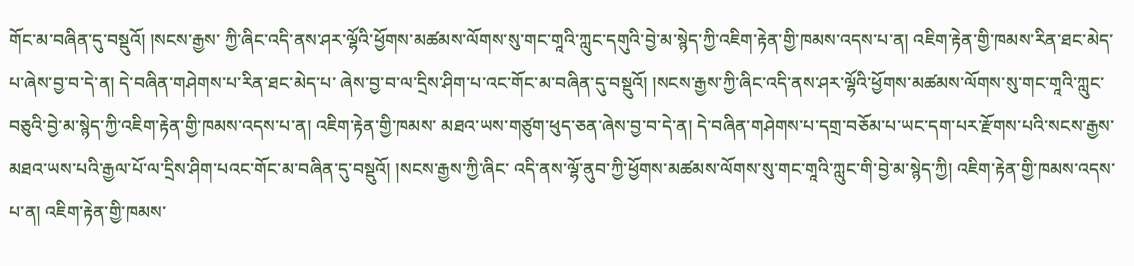གོང་མ་བཞིན་དུ་བསྡུའོ། །སངས་རྒྱས་ ཀྱི་ཞིང་འདི་ནས་ཤར་ལྷོའི་ཕྱོགས་མཚམས་ལོགས་སུ་གང་གཱའི་ཀླུང་དགུའི་བྱེ་མ་སྙེད་ཀྱི་འཇིག་རྟེན་གྱི་ཁམས་འདས་པ་ན། འཇིག་རྟེན་གྱི་ཁམས་རིན་ཐང་མེད་པ་ཞེས་བྱ་བ་དེ་ན། དེ་བཞིན་གཤེགས་པ་རིན་ཐང་མེད་པ་ ཞེས་བྱ་བ་ལ་དྲིས་ཤིག་པ་འང་གོང་མ་བཞིན་དུ་བསྡུའོ། །སངས་རྒྱས་ཀྱི་ཞིང་འདི་ནས་ཤར་ལྷོའི་ཕྱོགས་མཚམས་ལོགས་སུ་གང་གཱའི་ཀླུང་བཅུའི་བྱེ་མ་སྙེད་ཀྱི་འཇིག་རྟེན་གྱི་ཁམས་འདས་པ་ན། འཇིག་རྟེན་གྱི་ཁམས་ མཐའ་ཡས་གཙུག་ཕུད་ཅན་ཞེས་བྱ་བ་དེ་ན། དེ་བཞིན་གཤེགས་པ་དགྲ་བཅོམ་པ་ཡང་དག་པར་རྫོགས་པའི་སངས་རྒྱས་མཐའ་ཡས་པའི་རྒྱལ་པོ་ལ་དྲིས་ཤིག་པའང་གོང་མ་བཞིན་དུ་བསྡུའོ། །སངས་རྒྱས་ཀྱི་ཞིང་ འདི་ནས་ལྷོ་ནུབ་ཀྱི་ཕྱོགས་མཚམས་ལོགས་སུ་གང་གཱའི་ཀླུང་གི་བྱེ་མ་སྙེད་ཀྱི། འཇིག་རྟེན་གྱི་ཁམས་འདས་པ་ན། འཇིག་རྟེན་གྱི་ཁམས་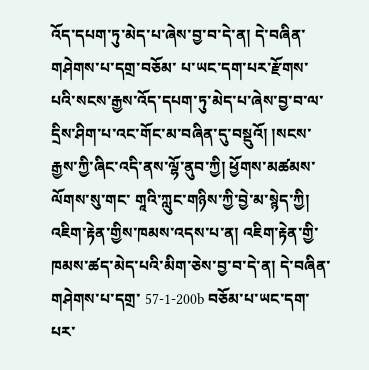འོད་དཔག་ཏུ་མེད་པ་ཞེས་བྱ་བ་དེ་ན། དེ་བཞིན་གཤེགས་པ་དགྲ་བཅོམ་ པ་ཡང་དག་པར་རྫོགས་པའི་སངས་རྒྱས་འོད་དཔག་ཏུ་མེད་པ་ཞེས་བྱ་བ་ལ་དྲིས་ཤིག་པ་འང་གོང་མ་བཞིན་དུ་བསྡུའོ། །སངས་རྒྱས་ཀྱི་ཞིང་འདི་ནས་ལྷོ་ནུབ་ཀྱི། ཕྱོགས་མཚམས་ལོགས་སུ་གང་ གཱའི་ཀླུང་གཉིས་ཀྱི་བྱེ་མ་སྙེད་ཀྱི། འཇིག་རྟེན་གྱིས་ཁམས་འདས་པ་ན། འཇིག་རྟེན་གྱི་ཁམས་ཚད་མེད་པའི་མིག་ཅེས་བྱ་བ་དེ་ན། དེ་བཞིན་གཤེགས་པ་དགྲ་ 57-1-200b བཅོམ་པ་ཡང་དག་པར་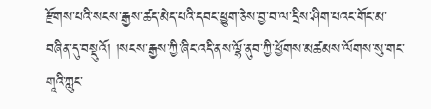རྫོགས་པའི་སངས་རྒྱས་ཚད་མེད་པའི་དབང་ཕྱུག་ཅེས་བྱ་བ་ལ་དྲིས་ཤིག་པའང་གོང་མ་བཞིན་དུ་བསྡུའོ། །སངས་རྒྱས་ཀྱི་ཞིང་འདི་ནས་ལྷོ་ནུབ་ཀྱི་ཕྱོགས་མཚམས་ལོགས་སུ་གང་ གཱའི་ཀླུང་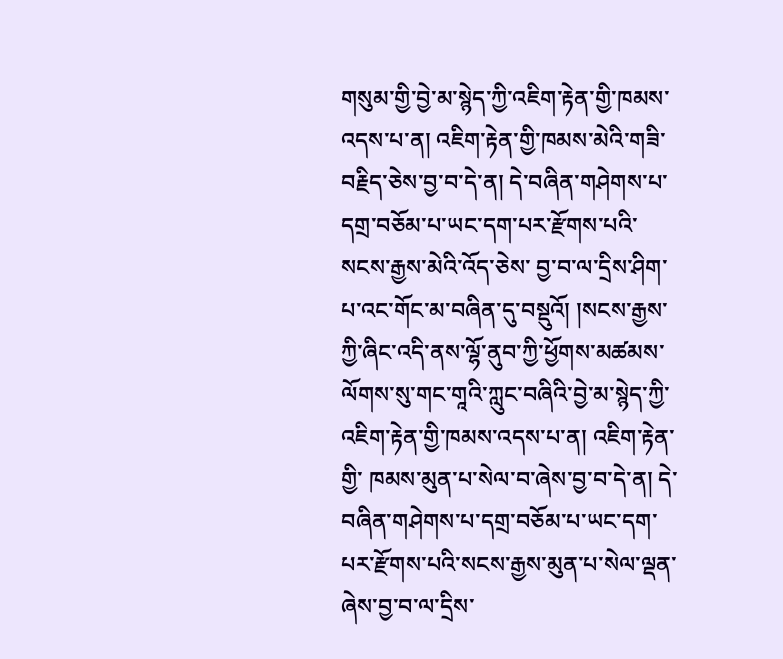གསུམ་གྱི་བྱེ་མ་སྙེད་ཀྱི་འཇིག་རྟེན་གྱི་ཁམས་འདས་པ་ན། འཇིག་རྟེན་གྱི་ཁམས་མེའི་གཟི་བརྗིད་ཅེས་བྱ་བ་དེ་ན། དེ་བཞིན་གཤེགས་པ་དགྲ་བཅོམ་པ་ཡང་དག་པར་རྫོགས་པའི་སངས་རྒྱས་མེའི་འོད་ཅེས་ བྱ་བ་ལ་དྲིས་ཤིག་པ་འང་གོང་མ་བཞིན་དུ་བསྡུའོ། །སངས་རྒྱས་ཀྱི་ཞིང་འདི་ནས་ལྷོ་ནུབ་ཀྱི་ཕྱོགས་མཚམས་ལོགས་སུ་གང་གཱའི་ཀླུང་བཞིའི་བྱེ་མ་སྙེད་ཀྱི་འཇིག་རྟེན་གྱི་ཁམས་འདས་པ་ན། འཇིག་རྟེན་གྱི་ ཁམས་མུན་པ་སེལ་བ་ཞེས་བྱ་བ་དེ་ན། དེ་བཞིན་གཤེགས་པ་དགྲ་བཅོམ་པ་ཡང་དག་པར་རྫོགས་པའི་སངས་རྒྱས་མུན་པ་སེལ་ལྡན་ཞེས་བྱ་བ་ལ་དྲིས་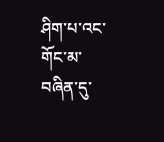ཤིག་པ་འང་གོང་མ་བཞིན་དུ་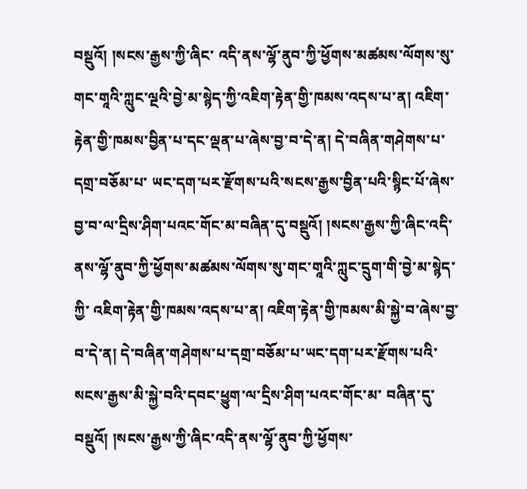བསྡུའོ། །སངས་རྒྱས་ཀྱི་ཞིང་ འདི་ནས་ལྷོ་ནུབ་ཀྱི་ཕྱོགས་མཚམས་ལོགས་སུ་གང་གཱའི་ཀླུང་ལྔའི་བྱེ་མ་སྙེད་ཀྱི་འཇིག་རྟེན་གྱི་ཁམས་འདས་པ་ན། འཇིག་རྟེན་གྱི་ཁམས་བྱིན་པ་དང་ལྡན་པ་ཞེས་བྱ་བ་དེ་ན། དེ་བཞིན་གཤེགས་པ་དགྲ་བཅོམ་པ་ ཡང་དག་པར་རྫོགས་པའི་སངས་རྒྱས་བྱིན་པའི་སྙིང་པོ་ཞེས་བྱ་བ་ལ་དྲིས་ཤིག་པའང་གོང་མ་བཞིན་དུ་བསྡུའོ། །སངས་རྒྱས་ཀྱི་ཞིང་འདི་ནས་ལྷོ་ནུབ་ཀྱི་ཕྱོགས་མཚམས་ལོགས་སུ་གང་གཱའི་ཀླུང་དྲུག་གི་བྱེ་མ་སྙེད་ཀྱི་ འཇིག་རྟེན་གྱི་ཁམས་འདས་པ་ན། འཇིག་རྟེན་གྱི་ཁམས་མི་སྐྱེ་བ་ཞེས་བྱ་བ་དེ་ན། དེ་བཞིན་གཤེགས་པ་དགྲ་བཅོམ་པ་ཡང་དག་པར་རྫོགས་པའི་སངས་རྒྱས་མི་སྐྱེ་བའི་དབང་ཕྱུག་ལ་དྲིས་ཤིག་པའང་གོང་མ་ བཞིན་དུ་བསྡུའོ། །སངས་རྒྱས་ཀྱི་ཞིང་འདི་ནས་ལྷོ་ནུབ་ཀྱི་ཕྱོགས་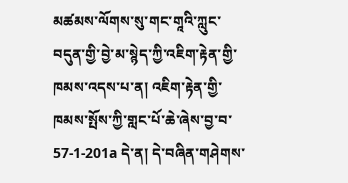མཚམས་ལོགས་སུ་གང་གཱའི་ཀླུང་བདུན་གྱི་བྱེ་མ་སྙེད་ཀྱི་འཇིག་རྟེན་གྱི་ཁམས་འདས་པ་ན། འཇིག་རྟེན་གྱི་ཁམས་སྤོས་ཀྱི་གླང་པོ་ཆེ་ཞེས་བྱ་བ་ 57-1-201a དེ་ན། དེ་བཞིན་གཤེགས་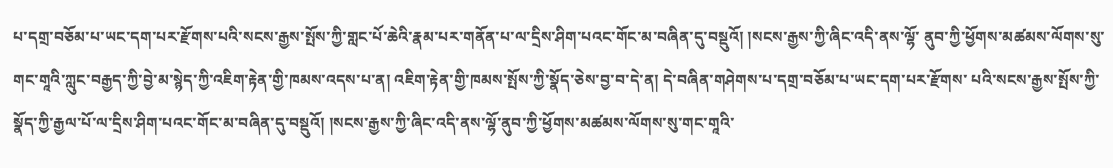པ་དགྲ་བཅོམ་པ་ཡང་དག་པར་རྫོགས་པའི་སངས་རྒྱས་སྤོས་ཀྱི་གླང་པོ་ཆེའི་རྣམ་པར་གནོན་པ་ལ་དྲིས་ཤིག་པའང་གོང་མ་བཞིན་དུ་བསྡུའོ། །སངས་རྒྱས་ཀྱི་ཞིང་འདི་ནས་ལྷོ་ ནུབ་ཀྱི་ཕྱོགས་མཚམས་ལོགས་སུ་གང་གཱའི་ཀླུང་བརྒྱད་ཀྱི་བྱེ་མ་སྙེད་ཀྱི་འཇིག་རྟེན་གྱི་ཁམས་འདས་པ་ན། འཇིག་རྟེན་གྱི་ཁམས་སྤོས་ཀྱི་སྣོད་ཅེས་བྱ་བ་དེ་ན། དེ་བཞིན་གཤེགས་པ་དགྲ་བཅོམ་པ་ཡང་དག་པར་རྫོགས་ པའི་སངས་རྒྱས་སྤོས་ཀྱི་སྣོད་ཀྱི་རྒྱལ་པོ་ལ་དྲིས་ཤིག་པའང་གོང་མ་བཞིན་དུ་བསྡུའོ། །སངས་རྒྱས་ཀྱི་ཞིང་འདི་ནས་ལྷོ་ནུབ་ཀྱི་ཕྱོགས་མཚམས་ལོགས་སུ་གང་གཱའི་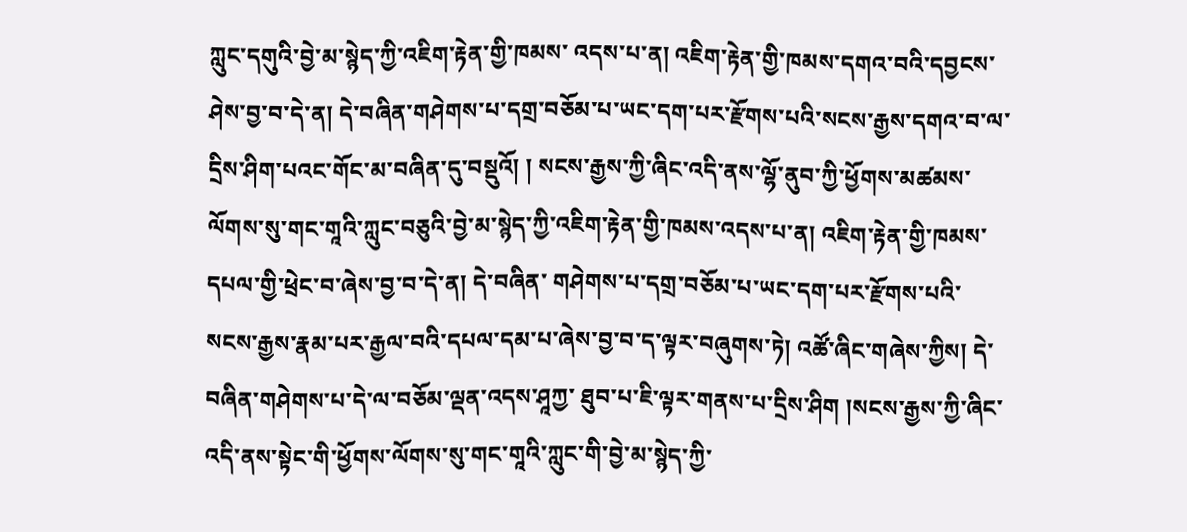ཀླུང་དགུའི་བྱེ་མ་སྙེད་ཀྱི་འཇིག་རྟེན་གྱི་ཁམས་ འདས་པ་ན། འཇིག་རྟེན་གྱི་ཁམས་དགའ་བའི་དབྱངས་ཤེས་བྱ་བ་དེ་ན། དེ་བཞིན་གཤེགས་པ་དགྲ་བཅོམ་པ་ཡང་དག་པར་རྫོགས་པའི་སངས་རྒྱས་དགའ་བ་ལ་དྲིས་ཤིག་པའང་གོང་མ་བཞིན་དུ་བསྡུའོ། ། སངས་རྒྱས་ཀྱི་ཞིང་འདི་ནས་ལྷོ་ནུབ་ཀྱི་ཕྱོགས་མཚམས་ལོགས་སུ་གང་གཱའི་ཀླུང་བཅུའི་བྱེ་མ་སྙེད་ཀྱི་འཇིག་རྟེན་གྱི་ཁམས་འདས་པ་ན། འཇིག་རྟེན་གྱི་ཁམས་དཔལ་གྱི་ཕྲེང་བ་ཞེས་བྱ་བ་དེ་ན། དེ་བཞིན་ གཤེགས་པ་དགྲ་བཅོམ་པ་ཡང་དག་པར་རྫོགས་པའི་སངས་རྒྱས་རྣམ་པར་རྒྱལ་བའི་དཔལ་དམ་པ་ཞེས་བྱ་བ་ད་ལྟར་བཞུགས་ཏེ། འཚོ་ཞིང་གཞེས་ཀྱིས། དེ་བཞིན་གཤེགས་པ་དེ་ལ་བཅོམ་ལྡན་འདས་ཤཱཀྱ་ ཐུབ་པ་ཇི་ལྟར་གནས་པ་དྲིས་ཤིག །སངས་རྒྱས་ཀྱི་ཞིང་འདི་ནས་སྟེང་གི་ཕྱོགས་ལོགས་སུ་གང་གཱའི་ཀླུང་གི་བྱེ་མ་སྙེད་ཀྱི་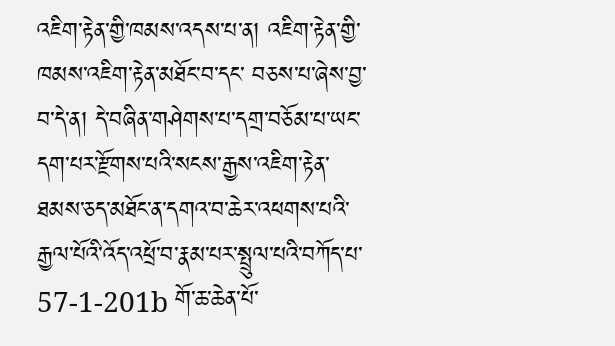འཇིག་རྟེན་གྱི་ཁམས་འདས་པ་ན། འཇིག་རྟེན་གྱི་ཁམས་འཇིག་རྟེན་མཐོང་བ་དང་ བཅས་པ་ཞེས་བྱ་བ་དེ་ན། དེ་བཞིན་གཤེགས་པ་དགྲ་བཅོམ་པ་ཡང་དག་པར་རྫོགས་པའི་སངས་རྒྱས་འཇིག་རྟེན་ཐམས་ཅད་མཐོང་ན་དགའ་བ་ཆེར་འཕགས་པའི་རྒྱལ་པོའི་འོད་འཕྲོ་བ་རྣམ་པར་སྤྲུལ་པའི་བཀོད་པ་ 57-1-201b གོ་ཆ་ཆེན་པོ་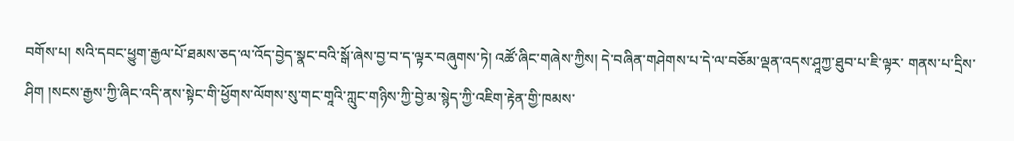བགོས་པ། སའི་དབང་ཕྱུག་རྒྱལ་པོ་ཐམས་ཅད་ལ་འོད་བྱེད་སྣང་བའི་སྒོ་ཞེས་བྱ་བ་ད་ལྟར་བཞུགས་ཏེ། འཚོ་ཞིང་གཞེས་ཀྱིས། དེ་བཞིན་གཤེགས་པ་དེ་ལ་བཅོམ་ལྡན་འདས་ཤཱཀྱ་ཐུབ་པ་ཇི་ལྟར་ གནས་པ་དྲིས་ཤིག །སངས་རྒྱས་ཀྱི་ཞིང་འདི་ནས་སྟེང་གི་ཕྱོགས་ལོགས་སུ་གང་གཱའི་ཀླུང་གཉིས་ཀྱི་བྱེ་མ་སྙེད་ཀྱི་འཇིག་རྟེན་གྱི་ཁམས་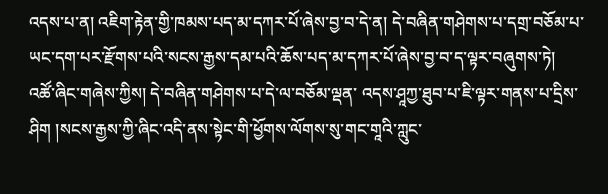འདས་པ་ན། འཇིག་རྟེན་གྱི་ཁམས་པད་མ་དཀར་པོ་ཞེས་བྱ་བ་དེ་ན། དེ་བཞིན་གཤེགས་པ་དགྲ་བཅོམ་པ་ཡང་དག་པར་རྫོགས་པའི་སངས་རྒྱས་དམ་པའི་ཆོས་པད་མ་དཀར་པོ་ཞེས་བྱ་བ་ད་ལྟར་བཞུགས་ཏེ། འཚོ་ཞིང་གཞེས་ཀྱིས། དེ་བཞིན་གཤེགས་པ་དེ་ལ་བཅོམ་ལྡན་ འདས་ཤཱཀྱ་ཐུབ་པ་ཇི་ལྟར་གནས་པ་དྲིས་ཤིག །སངས་རྒྱས་ཀྱི་ཞིང་འདི་ནས་སྟེང་གི་ཕྱོགས་ལོགས་སུ་གང་གཱའི་ཀླུང་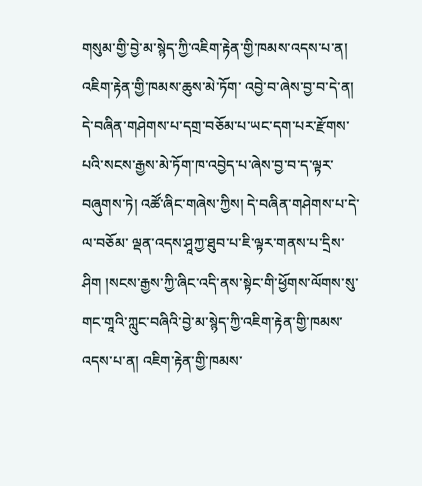གསུམ་གྱི་བྱེ་མ་སྙེད་ཀྱི་འཇིག་རྟེན་གྱི་ཁམས་འདས་པ་ན། འཇིག་རྟེན་གྱི་ཁམས་ཆུས་མེ་ཏོག་ འབྱེ་བ་ཞེས་བྱ་བ་དེ་ན། དེ་བཞིན་གཤེགས་པ་དགྲ་བཅོམ་པ་ཡང་དག་པར་རྫོགས་པའི་སངས་རྒྱས་མེ་ཏོག་ཁ་འབྱེད་པ་ཞེས་བྱ་བ་ད་ལྟར་བཞུགས་ཏེ། འཚོ་ཞིང་གཞེས་ཀྱིས། དེ་བཞིན་གཤེགས་པ་དེ་ལ་བཅོམ་ ལྡན་འདས་ཤཱཀྱ་ཐུབ་པ་ཇི་ལྟར་གནས་པ་དྲིས་ཤིག །སངས་རྒྱས་ཀྱི་ཞིང་འདི་ནས་སྟེང་གི་ཕྱོགས་ལོགས་སུ་གང་གཱའི་ཀླུང་བཞིའི་བྱེ་མ་སྙེད་ཀྱི་འཇིག་རྟེན་གྱི་ཁམས་འདས་པ་ན། འཇིག་རྟེན་གྱི་ཁམས་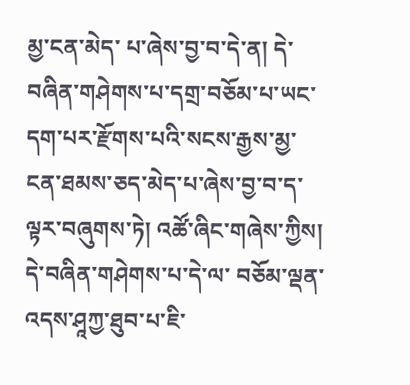མྱ་ངན་མེད་ པ་ཞེས་བྱ་བ་དེ་ན། དེ་བཞིན་གཤེགས་པ་དགྲ་བཅོམ་པ་ཡང་དག་པར་རྫོགས་པའི་སངས་རྒྱས་མྱ་ངན་ཐམས་ཅད་མེད་པ་ཞེས་བྱ་བ་ད་ལྟར་བཞུགས་ཏེ། འཚོ་ཞིང་གཞེས་ཀྱིས། དེ་བཞིན་གཤེགས་པ་དེ་ལ་ བཅོམ་ལྡན་འདས་ཤཱཀྱ་ཐུབ་པ་ཇི་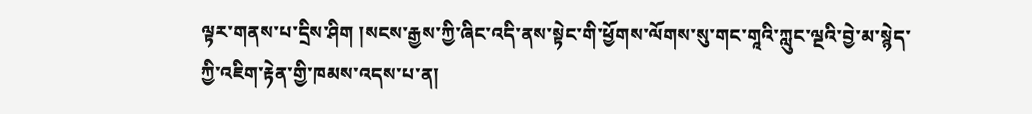ལྟར་གནས་པ་དྲིས་ཤིག །སངས་རྒྱས་ཀྱི་ཞིང་འདི་ནས་སྟེང་གི་ཕྱོགས་ལོགས་སུ་གང་གཱའི་ཀླུང་ལྔའི་བྱེ་མ་སྙེད་ཀྱི་འཇིག་རྟེན་གྱི་ཁམས་འདས་པ་ན།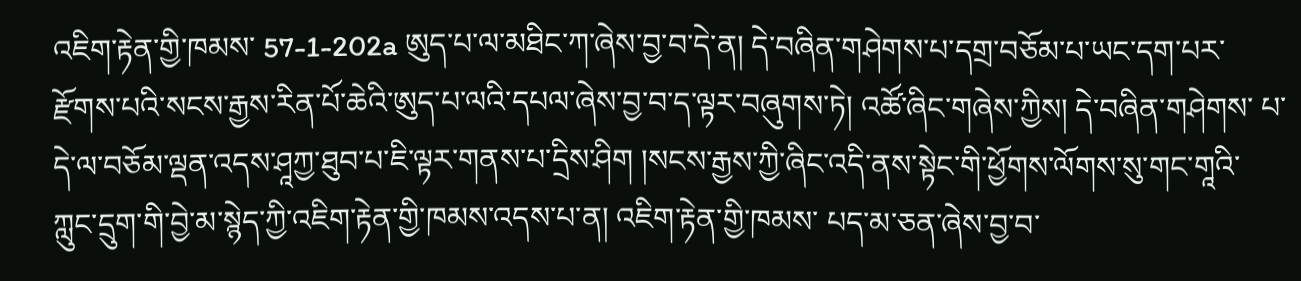འཇིག་རྟེན་གྱི་ཁམས་ 57-1-202a ཨུད་པ་ལ་མཐིང་ཀ་ཞེས་བྱ་བ་དེ་ན། དེ་བཞིན་གཤེགས་པ་དགྲ་བཅོམ་པ་ཡང་དག་པར་རྫོགས་པའི་སངས་རྒྱས་རིན་པོ་ཆེའི་ཨུད་པ་ལའི་དཔལ་ཞེས་བྱ་བ་ད་ལྟར་བཞུགས་ཏེ། འཚོ་ཞིང་གཞེས་ཀྱིས། དེ་བཞིན་གཤེགས་ པ་དེ་ལ་བཅོམ་ལྡན་འདས་ཤཱཀྱ་ཐུབ་པ་ཇི་ལྟར་གནས་པ་དྲིས་ཤིག །སངས་རྒྱས་ཀྱི་ཞིང་འདི་ནས་སྟེང་གི་ཕྱོགས་ལོགས་སུ་གང་གཱའི་ཀླུང་དྲུག་གི་བྱེ་མ་སྙེད་ཀྱི་འཇིག་རྟེན་གྱི་ཁམས་འདས་པ་ན། འཇིག་རྟེན་གྱི་ཁམས་ པད་མ་ཅན་ཞེས་བྱ་བ་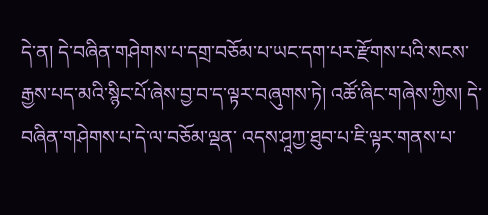དེ་ན། དེ་བཞིན་གཤེགས་པ་དགྲ་བཅོམ་པ་ཡང་དག་པར་རྫོགས་པའི་སངས་རྒྱས་པད་མའི་སྙིང་པོ་ཞེས་བྱ་བ་ད་ལྟར་བཞུགས་ཏེ། འཚོ་ཞིང་གཞེས་ཀྱིས། དེ་བཞིན་གཤེགས་པ་དེ་ལ་བཅོམ་ལྡན་ འདས་ཤཱཀྱ་ཐུབ་པ་ཇི་ལྟར་གནས་པ་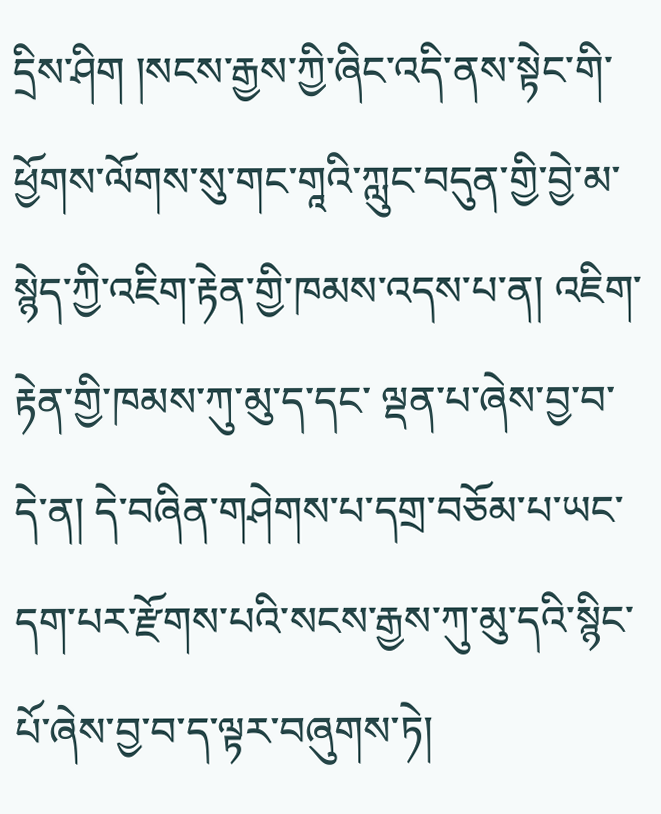དྲིས་ཤིག །སངས་རྒྱས་ཀྱི་ཞིང་འདི་ནས་སྟེང་གི་ཕྱོགས་ལོགས་སུ་གང་གཱའི་ཀླུང་བདུན་གྱི་བྱེ་མ་སྙེད་ཀྱི་འཇིག་རྟེན་གྱི་ཁམས་འདས་པ་ན། འཇིག་རྟེན་གྱི་ཁམས་ཀུ་མུ་ད་དང་ ལྡན་པ་ཞེས་བྱ་བ་དེ་ན། དེ་བཞིན་གཤེགས་པ་དགྲ་བཅོམ་པ་ཡང་དག་པར་རྫོགས་པའི་སངས་རྒྱས་ཀུ་མུ་དའི་སྙིང་པོ་ཞེས་བྱ་བ་ད་ལྟར་བཞུགས་ཏེ།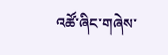འཚོ་ཞིང་གཞེས་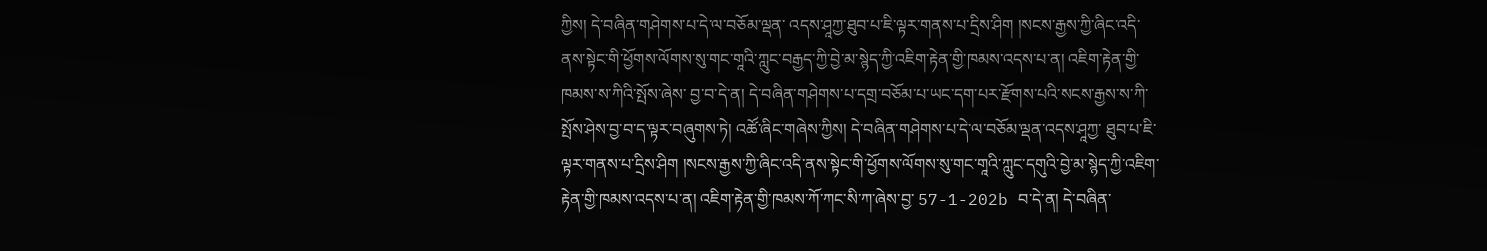ཀྱིས། དེ་བཞིན་གཤེགས་པ་དེ་ལ་བཅོམ་ལྡན་ འདས་ཤཱཀྱ་ཐུབ་པ་ཇི་ལྟར་གནས་པ་དྲིས་ཤིག །སངས་རྒྱས་ཀྱི་ཞིང་འདི་ནས་སྟེང་གི་ཕྱོགས་ལོགས་སུ་གང་གཱའི་ཀླུང་བརྒྱད་ཀྱི་བྱེ་མ་སྙེད་ཀྱི་འཇིག་རྟེན་གྱི་ཁམས་འདས་པ་ན། འཇིག་རྟེན་གྱི་ཁམས་ས་ཀིའི་སྤོས་ཞེས་ བྱ་བ་དེ་ན། དེ་བཞིན་གཤེགས་པ་དགྲ་བཅོམ་པ་ཡང་དག་པར་རྫོགས་པའི་སངས་རྒྱས་ས་ཀི་སྤོས་ཤེས་བྱ་བ་ད་ལྟར་བཞུགས་ཏེ། འཚོ་ཞིང་གཞེས་ཀྱིས། དེ་བཞིན་གཤེགས་པ་དེ་ལ་བཅོམ་ལྡན་འདས་ཤཱཀྱ་ ཐུབ་པ་ཇི་ལྟར་གནས་པ་དྲིས་ཤིག །སངས་རྒྱས་ཀྱི་ཞིང་འདི་ནས་སྟེང་གི་ཕྱོགས་ལོགས་སུ་གང་གཱའི་ཀླུང་དགུའི་བྱེ་མ་སྙེད་ཀྱི་འཇིག་རྟེན་གྱི་ཁམས་འདས་པ་ན། འཇིག་རྟེན་གྱི་ཁམས་ཀོ་ཀང་སི་ཀ་ཞེས་བྱ་ 57-1-202b བ་དེ་ན། དེ་བཞིན་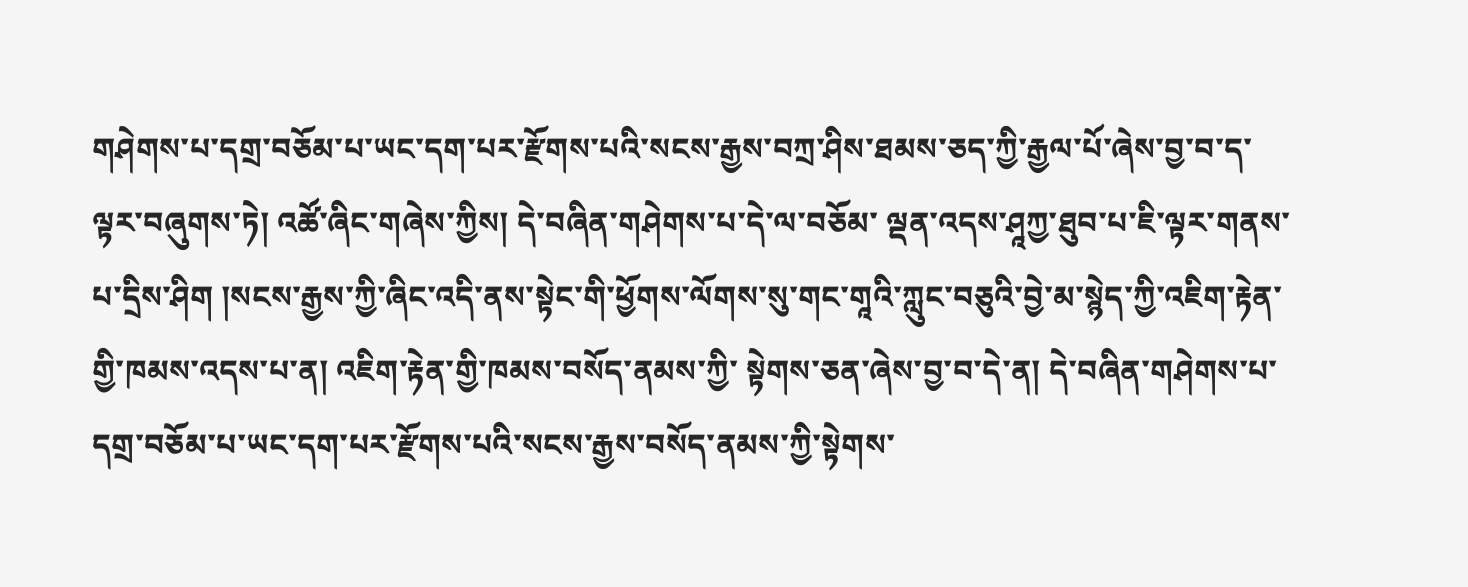གཤེགས་པ་དགྲ་བཅོམ་པ་ཡང་དག་པར་རྫོགས་པའི་སངས་རྒྱས་བཀྲ་ཤིས་ཐམས་ཅད་ཀྱི་རྒྱལ་པོ་ཞེས་བྱ་བ་ད་ལྟར་བཞུགས་ཏེ། འཚོ་ཞིང་གཞེས་ཀྱིས། དེ་བཞིན་གཤེགས་པ་དེ་ལ་བཅོམ་ ལྡན་འདས་ཤཱཀྱ་ཐུབ་པ་ཇི་ལྟར་གནས་པ་དྲིས་ཤིག །སངས་རྒྱས་ཀྱི་ཞིང་འདི་ནས་སྟེང་གི་ཕྱོགས་ལོགས་སུ་གང་གཱའི་ཀླུང་བཅུའི་བྱེ་མ་སྙེད་ཀྱི་འཇིག་རྟེན་གྱི་ཁམས་འདས་པ་ན། འཇིག་རྟེན་གྱི་ཁམས་བསོད་ནམས་ཀྱི་ སྟེགས་ཅན་ཞེས་བྱ་བ་དེ་ན། དེ་བཞིན་གཤེགས་པ་དགྲ་བཅོམ་པ་ཡང་དག་པར་རྫོགས་པའི་སངས་རྒྱས་བསོད་ནམས་ཀྱི་སྟེགས་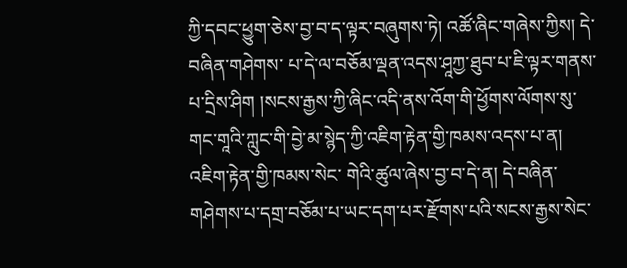ཀྱི་དབང་ཕྱུག་ཅེས་བྱ་བ་ད་ལྟར་བཞུགས་ཏེ། འཚོ་ཞིང་གཞེས་ཀྱིས། དེ་བཞིན་གཤེགས་ པ་དེ་ལ་བཅོམ་ལྡན་འདས་ཤཱཀྱ་ཐུབ་པ་ཇི་ལྟར་གནས་པ་དྲིས་ཤིག །སངས་རྒྱས་ཀྱི་ཞིང་འདི་ནས་འོག་གི་ཕྱོགས་ལོགས་སུ་གང་གཱའི་ཀླུང་གི་བྱེ་མ་སྙེད་ཀྱི་འཇིག་རྟེན་གྱི་ཁམས་འདས་པ་ན། འཇིག་རྟེན་གྱི་ཁམས་སེང་ གེའི་ཚུལ་ཞེས་བྱ་བ་དེ་ན། དེ་བཞིན་གཤེགས་པ་དགྲ་བཅོམ་པ་ཡང་དག་པར་རྫོགས་པའི་སངས་རྒྱས་སེང་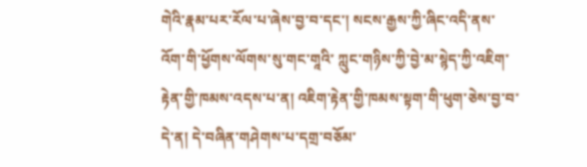གེའི་རྣམ་པར་རོལ་པ་ཞེས་བྱ་བ་དང་། སངས་རྒྱས་ཀྱི་ཞིང་འདི་ནས་འོག་གི་ཕྱོགས་ལོགས་སུ་གང་གཱའི་ ཀླུང་གཉིས་ཀྱི་བྱེ་མ་སྙེད་ཀྱི་འཇིག་རྟེན་གྱི་ཁམས་འདས་པ་ན། འཇིག་རྟེན་གྱི་ཁམས་སྟག་གི་ཕུག་ཅེས་བྱ་བ་དེ་ན། དེ་བཞིན་གཤེགས་པ་དགྲ་བཅོམ་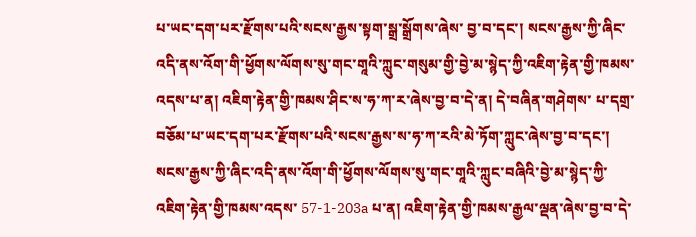པ་ཡང་དག་པར་རྫོགས་པའི་སངས་རྒྱས་སྟག་སྒྲ་སྒྲོགས་ཞེས་ བྱ་བ་དང་། སངས་རྒྱས་ཀྱི་ཞིང་འདི་ནས་འོག་གི་ཕྱོགས་ལོགས་སུ་གང་གཱའི་ཀླུང་གསུམ་གྱི་བྱེ་མ་སྙེད་ཀྱི་འཇིག་རྟེན་གྱི་ཁམས་འདས་པ་ན། འཇིག་རྟེན་གྱི་ཁམས་ཤིང་ས་ཧ་ཀ་ར་ཞེས་བྱ་བ་དེ་ན། དེ་བཞིན་གཤེགས་ པ་དགྲ་བཅོམ་པ་ཡང་དག་པར་རྫོགས་པའི་སངས་རྒྱས་ས་ཧ་ཀ་རའི་མེ་ཏོག་ཀླུང་ཞེས་བྱ་བ་དང་། སངས་རྒྱས་ཀྱི་ཞིང་འདི་ནས་འོག་གི་ཕྱོགས་ལོགས་སུ་གང་གཱའི་ཀླུང་བཞིའི་བྱེ་མ་སྙེད་ཀྱི་འཇིག་རྟེན་གྱི་ཁམས་འདས་ 57-1-203a པ་ན། འཇིག་རྟེན་གྱི་ཁམས་རྒྱལ་ལྡན་ཞེས་བྱ་བ་དེ་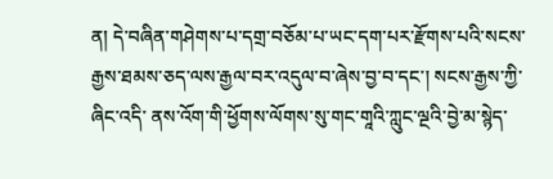ན། དེ་བཞིན་གཤེགས་པ་དགྲ་བཅོམ་པ་ཡང་དག་པར་རྫོགས་པའི་སངས་རྒྱས་ཐམས་ཅད་ལས་རྒྱལ་བར་འདུལ་བ་ཞེས་བྱ་བ་དང་། སངས་རྒྱས་ཀྱི་ཞིང་འདི་ ནས་འོག་གི་ཕྱོགས་ལོགས་སུ་གང་གཱའི་ཀླུང་ལྔའི་བྱེ་མ་སྙེད་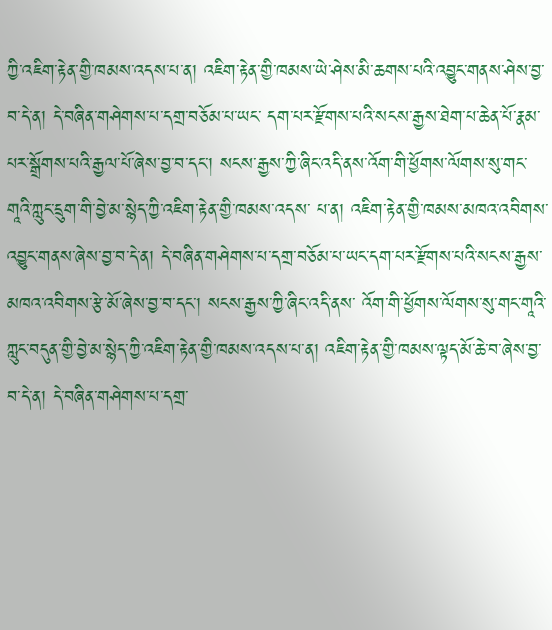ཀྱི་འཇིག་རྟེན་གྱི་ཁམས་འདས་པ་ན། འཇིག་རྟེན་གྱི་ཁམས་ཡེ་ཤེས་མི་ཆགས་པའི་འབྱུང་གནས་ཤེས་བྱ་བ་དེ་ན། དེ་བཞིན་གཤེགས་པ་དགྲ་བཅོམ་པ་ཡང་ དག་པར་རྫོགས་པའི་སངས་རྒྱས་ཐེག་པ་ཆེན་པོ་རྣམ་པར་སྒྲོགས་པའི་རྒྱལ་པོ་ཞེས་བྱ་བ་དང་། སངས་རྒྱས་ཀྱི་ཞིང་འདི་ནས་འོག་གི་ཕྱོགས་ལོགས་སུ་གང་གཱའི་ཀླུང་དྲུག་གི་བྱེ་མ་སྙེད་ཀྱི་འཇིག་རྟེན་གྱི་ཁམས་འདས་ པ་ན། འཇིག་རྟེན་གྱི་ཁམས་མཁའ་འབིགས་འབྱུང་གནས་ཞེས་བྱ་བ་དེ་ན། དེ་བཞིན་གཤེགས་པ་དགྲ་བཅོམ་པ་ཡང་དག་པར་རྫོགས་པའི་སངས་རྒྱས་མཁའ་འབིགས་རྩེ་མོ་ཞེས་བྱ་བ་དང་། སངས་རྒྱས་ཀྱི་ཞིང་འདི་ནས་ འོག་གི་ཕྱོགས་ལོགས་སུ་གང་གཱའི་ཀླུང་བདུན་གྱི་བྱེ་མ་སྙེད་ཀྱི་འཇིག་རྟེན་གྱི་ཁམས་འདས་པ་ན། འཇིག་རྟེན་གྱི་ཁམས་ལྟད་མོ་ཆེ་བ་ཞེས་བྱ་བ་དེ་ན། དེ་བཞིན་གཤེགས་པ་དགྲ་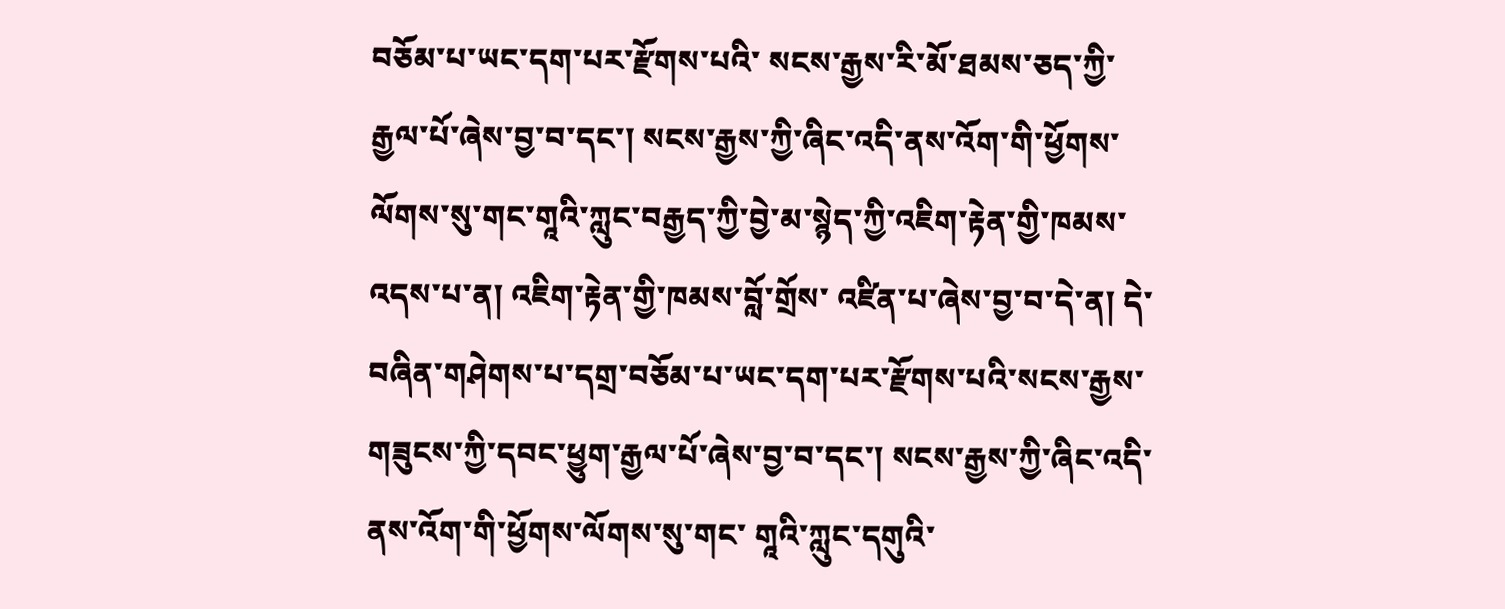བཅོམ་པ་ཡང་དག་པར་རྫོགས་པའི་ སངས་རྒྱས་རི་མོ་ཐམས་ཅད་ཀྱི་རྒྱལ་པོ་ཞེས་བྱ་བ་དང་། སངས་རྒྱས་ཀྱི་ཞིང་འདི་ནས་འོག་གི་ཕྱོགས་ལོགས་སུ་གང་གཱའི་ཀླུང་བརྒྱད་ཀྱི་བྱེ་མ་སྙེད་ཀྱི་འཇིག་རྟེན་གྱི་ཁམས་འདས་པ་ན། འཇིག་རྟེན་གྱི་ཁམས་བློ་གྲོས་ འཛིན་པ་ཞེས་བྱ་བ་དེ་ན། དེ་བཞིན་གཤེགས་པ་དགྲ་བཅོམ་པ་ཡང་དག་པར་རྫོགས་པའི་སངས་རྒྱས་གཟུངས་ཀྱི་དབང་ཕྱུག་རྒྱལ་པོ་ཞེས་བྱ་བ་དང་། སངས་རྒྱས་ཀྱི་ཞིང་འདི་ནས་འོག་གི་ཕྱོགས་ལོགས་སུ་གང་ གཱའི་ཀླུང་དགུའི་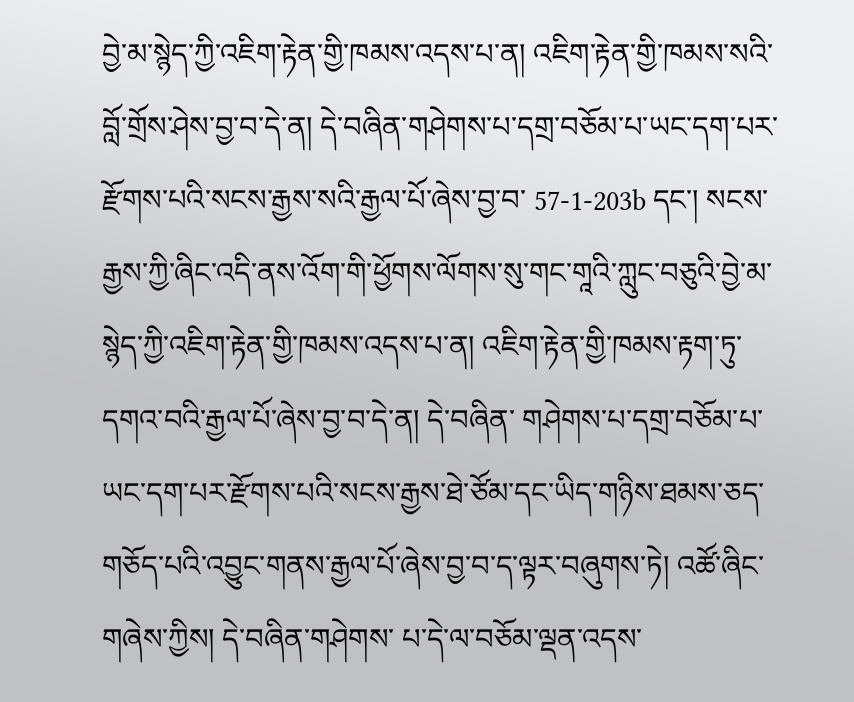བྱེ་མ་སྙེད་ཀྱི་འཇིག་རྟེན་གྱི་ཁམས་འདས་པ་ན། འཇིག་རྟེན་གྱི་ཁམས་སའི་བློ་གྲོས་ཤེས་བྱ་བ་དེ་ན། དེ་བཞིན་གཤེགས་པ་དགྲ་བཅོམ་པ་ཡང་དག་པར་རྫོགས་པའི་སངས་རྒྱས་སའི་རྒྱལ་པོ་ཞེས་བྱ་བ་ 57-1-203b དང་། སངས་རྒྱས་ཀྱི་ཞིང་འདི་ནས་འོག་གི་ཕྱོགས་ལོགས་སུ་གང་གཱའི་ཀླུང་བཅུའི་བྱེ་མ་སྙེད་ཀྱི་འཇིག་རྟེན་གྱི་ཁམས་འདས་པ་ན། འཇིག་རྟེན་གྱི་ཁམས་རྟག་ཏུ་དགའ་བའི་རྒྱལ་པོ་ཞེས་བྱ་བ་དེ་ན། དེ་བཞིན་ གཤེགས་པ་དགྲ་བཅོམ་པ་ཡང་དག་པར་རྫོགས་པའི་སངས་རྒྱས་ཐེ་ཙོམ་དང་ཡིད་གཉིས་ཐམས་ཅད་གཅོད་པའི་འབྱུང་གནས་རྒྱལ་པོ་ཞེས་བྱ་བ་ད་ལྟར་བཞུགས་ཏེ། འཚོ་ཞིང་གཞེས་ཀྱིས། དེ་བཞིན་གཤེགས་ པ་དེ་ལ་བཅོམ་ལྡན་འདས་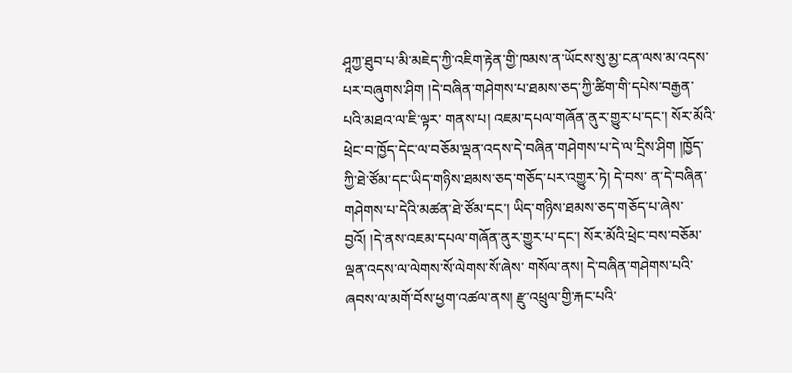ཤཱཀྱ་ཐུབ་པ་མི་མཇེད་ཀྱི་འཇིག་རྟེན་གྱི་ཁམས་ན་ཡོངས་སུ་མྱ་ངན་ལས་མ་འདས་པར་བཞུགས་ཤིག །དེ་བཞིན་གཤེགས་པ་ཐམས་ཅད་ཀྱི་ཚིག་གི་དཔེས་བརྒྱན་པའི་མཐའ་ལ་ཇི་ལྟར་ གནས་པ། འཇམ་དཔལ་གཞོན་ནུར་གྱུར་པ་དང་། སོར་མོའི་ཕྲེང་བ་ཁྱོད་དེང་ལ་བཅོམ་ལྡན་འདས་དེ་བཞིན་གཤེགས་པ་དེ་ལ་དྲིས་ཤིག །ཁྱོད་ཀྱི་ཐེ་ཙོམ་དང་ཡིད་གཉིས་ཐམས་ཅད་གཅོད་པར་འགྱུར་ཏེ། དེ་བས་ ན་དེ་བཞིན་གཤེགས་པ་དེའི་མཚན་ཐེ་ཙོམ་དང་། ཡིད་གཉིས་ཐམས་ཅད་གཅོད་པ་ཞེས་བྱའོ། །དེ་ནས་འཇམ་དཔལ་གཞོན་ནུར་གྱུར་པ་དང་། སོར་མོའི་ཕྲེང་བས་བཅོམ་ལྡན་འདས་ལ་ལེགས་སོ་ལེགས་སོ་ཞེས་ གསོལ་ནས། དེ་བཞིན་གཤེགས་པའི་ཞབས་ལ་མགོ་བོས་ཕྱག་འཚལ་ནས། རྫུ་འཕྲུལ་གྱི་རྐང་པའི་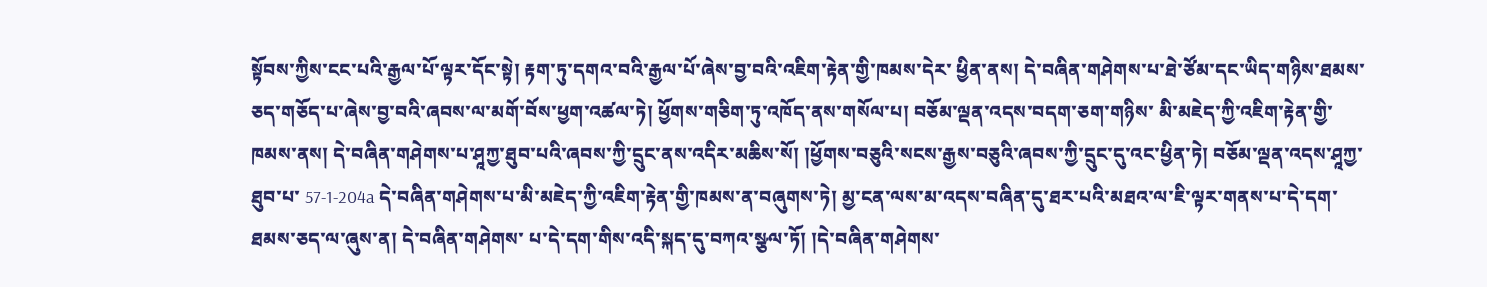སྟོབས་ཀྱིས་ངང་པའི་རྒྱལ་པོ་ལྟར་དོང་སྟེ། རྟག་ཏུ་དགའ་བའི་རྒྱལ་པོ་ཞེས་བྱ་བའི་འཇིག་རྟེན་གྱི་ཁམས་དེར་ ཕྱིན་ནས། དེ་བཞིན་གཤེགས་པ་ཐེ་ཙོམ་དང་ཡིད་གཉིས་ཐམས་ཅད་གཅོད་པ་ཞེས་བྱ་བའི་ཞབས་ལ་མགོ་བོས་ཕྱག་འཚལ་ཏེ། ཕྱོགས་གཅིག་ཏུ་འཁོད་ནས་གསོལ་པ། བཅོམ་ལྡན་འདས་བདག་ཅག་གཉིས་ མི་མཇེད་ཀྱི་འཇིག་རྟེན་གྱི་ཁམས་ནས། དེ་བཞིན་གཤེགས་པ་ཤཱཀྱ་ཐུབ་པའི་ཞབས་ཀྱི་དྲུང་ནས་འདིར་མཆིས་སོ། །ཕྱོགས་བཅུའི་སངས་རྒྱས་བཅུའི་ཞབས་ཀྱི་དྲུང་དུ་འང་ཕྱིན་ཏེ། བཅོམ་ལྡན་འདས་ཤཱཀྱ་ཐུབ་པ་ 57-1-204a དེ་བཞིན་གཤེགས་པ་མི་མཇེད་ཀྱི་འཇིག་རྟེན་གྱི་ཁམས་ན་བཞུགས་ཏེ། མྱ་ངན་ལས་མ་འདས་བཞིན་དུ་ཐར་པའི་མཐའ་ལ་ཇི་ལྟར་གནས་པ་དེ་དག་ཐམས་ཅད་ལ་ཞུས་ན། དེ་བཞིན་གཤེགས་ པ་དེ་དག་གིས་འདི་སྐད་དུ་བཀའ་སྩལ་ཏོ། །དེ་བཞིན་གཤེགས་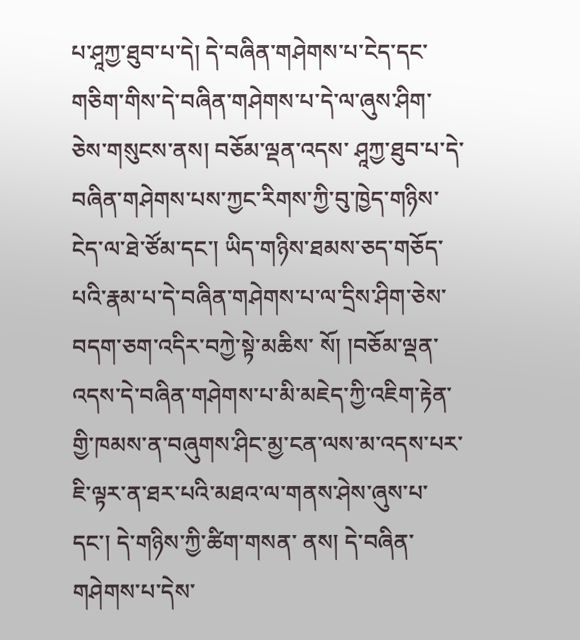པ་ཤཱཀྱ་ཐུབ་པ་དེ། དེ་བཞིན་གཤེགས་པ་ངེད་དང་གཅིག་གིས་དེ་བཞིན་གཤེགས་པ་དེ་ལ་ཞུས་ཤིག་ཅེས་གསུངས་ནས། བཅོམ་ལྡན་འདས་ ཤཱཀྱ་ཐུབ་པ་དེ་བཞིན་གཤེགས་པས་ཀྱང་རིགས་ཀྱི་བུ་ཁྱེད་གཉིས་ངེད་ལ་ཐེ་ཙོམ་དང་། ཡིད་གཉིས་ཐམས་ཅད་གཅོད་པའི་རྣམ་པ་དེ་བཞིན་གཤེགས་པ་ལ་དྲིས་ཤིག་ཅེས་བདག་ཅག་འདིར་བཀྱེ་སྟེ་མཆིས་ སོ། །བཅོམ་ལྡན་འདས་དེ་བཞིན་གཤེགས་པ་མི་མཇེད་ཀྱི་འཇིག་རྟེན་གྱི་ཁམས་ན་བཞུགས་ཤིང་མྱ་ངན་ལས་མ་འདས་པར་ཇི་ལྟར་ན་ཐར་པའི་མཐའ་ལ་གནས་ཤེས་ཞུས་པ་དང་། དེ་གཉིས་ཀྱི་ཚིག་གསན་ ནས། དེ་བཞིན་གཤེགས་པ་དེས་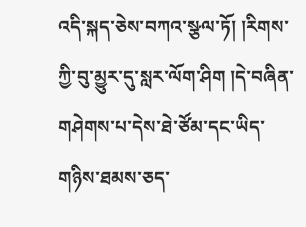འདི་སྐད་ཅེས་བཀའ་སྩལ་ཏོ། །རིགས་ཀྱི་བུ་མྱུར་དུ་སླར་ལོག་ཤིག །དེ་བཞིན་གཤེགས་པ་དེས་ཐེ་ཙོམ་དང་ཡིད་གཉིས་ཐམས་ཅད་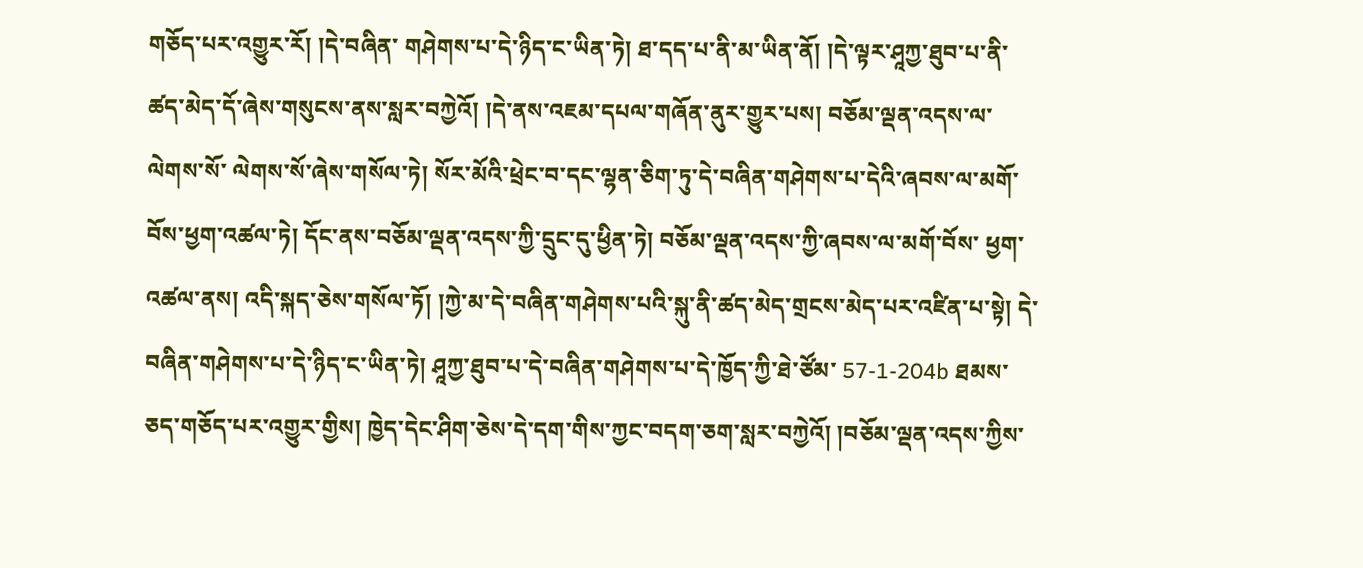གཅོད་པར་འགྱུར་རོ། །དེ་བཞིན་ གཤེགས་པ་དེ་ཉིད་ང་ཡིན་ཏེ། ཐ་དད་པ་ནི་མ་ཡིན་ནོ། །དེ་ལྟར་ཤཱཀྱ་ཐུབ་པ་ནི་ཚད་མེད་དོ་ཞེས་གསུངས་ནས་སླར་བཀྱེའོ། །དེ་ནས་འཇམ་དཔལ་གཞོན་ནུར་གྱུར་པས། བཅོམ་ལྡན་འདས་ལ་ལེགས་སོ་ ལེགས་སོ་ཞེས་གསོལ་ཏེ། སོར་མོའི་ཕྲེང་བ་དང་ལྷན་ཅིག་ཏུ་དེ་བཞིན་གཤེགས་པ་དེའི་ཞབས་ལ་མགོ་བོས་ཕྱག་འཚལ་ཏེ། དོང་ནས་བཅོམ་ལྡན་འདས་ཀྱི་དྲུང་དུ་ཕྱིན་ཏེ། བཅོམ་ལྡན་འདས་ཀྱི་ཞབས་ལ་མགོ་བོས་ ཕྱག་འཚལ་ནས། འདི་སྐད་ཅེས་གསོལ་ཏོ། །ཀྱེ་མ་དེ་བཞིན་གཤེགས་པའི་སྐུ་ནི་ཚད་མེད་གྲངས་མེད་པར་འཛིན་པ་སྟེ། དེ་བཞིན་གཤེགས་པ་དེ་ཉིད་ང་ཡིན་ཏེ། ཤཱཀྱ་ཐུབ་པ་དེ་བཞིན་གཤེགས་པ་དེ་ཁྱོད་ཀྱི་ཐེ་ཙོམ་ 57-1-204b ཐམས་ཅད་གཅོད་པར་འགྱུར་གྱིས། ཁྱེད་དེང་ཤིག་ཅེས་དེ་དག་གིས་ཀྱང་བདག་ཅག་སླར་བཀྱེའོ། །བཅོམ་ལྡན་འདས་ཀྱིས་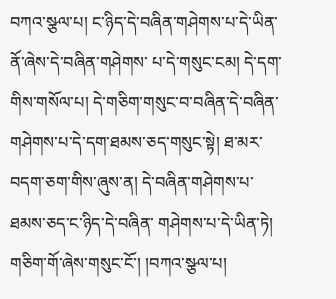བཀའ་སྩལ་པ། ང་ཉིད་དེ་བཞིན་གཤེགས་པ་དེ་ཡིན་ནོ་ཞེས་དེ་བཞིན་གཤེགས་ པ་དེ་གསུང་ངམ། དེ་དག་གིས་གསོལ་པ། དེ་གཅིག་གསུང་བ་བཞིན་དེ་བཞིན་གཤེགས་པ་དེ་དག་ཐམས་ཅད་གསུང་སྟེ། ཐ་མར་བདག་ཅག་གིས་ཞུས་ན། དེ་བཞིན་གཤེགས་པ་ཐམས་ཅད་ང་ཉིད་དེ་བཞིན་ གཤེགས་པ་དེ་ཡིན་ཏེ། གཅིག་གོ་ཞེས་གསུང་ངོ་། །བཀའ་སྩལ་པ།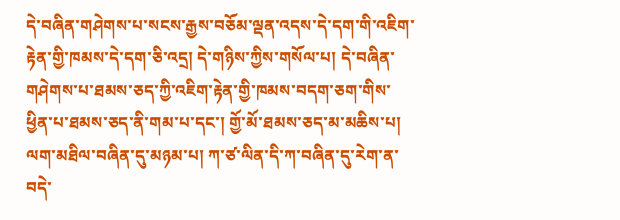དེ་བཞིན་གཤེགས་པ་སངས་རྒྱས་བཅོམ་ལྡན་འདས་དེ་དག་གི་འཇིག་རྟེན་གྱི་ཁམས་དེ་དག་ཅི་འདྲ། དེ་གཉིས་ཀྱིས་གསོལ་པ། དེ་བཞིན་ གཤེགས་པ་ཐམས་ཅད་ཀྱི་འཇིག་རྟེན་གྱི་ཁམས་བདག་ཅག་གིས་ཕྱིན་པ་ཐམས་ཅད་ནི་གམ་པ་དང་། གྱོ་མོ་ཐམས་ཅད་མ་མཆིས་པ། ལག་མཐིལ་བཞིན་དུ་མཉམ་པ། ཀ་ཙ་ལིན་དི་ཀ་བཞིན་དུ་རེག་ན་བདེ་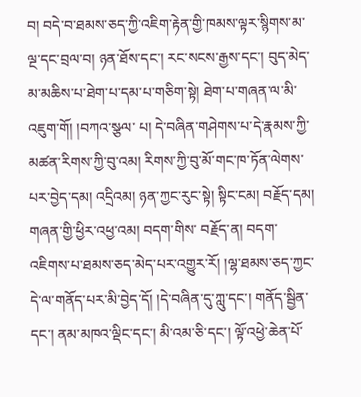བ། བདེ་བ་ཐམས་ཅད་ཀྱི་འཇིག་རྟེན་གྱི་ཁམས་ལྟར་སྙིགས་མ་ལྔ་དང་བྲལ་བ། ཉན་ཐོས་དང་། རང་སངས་རྒྱས་དང་། བུད་མེད་མ་མཆིས་པ་ཐེག་པ་དམ་པ་གཅིག་སྟེ། ཐེག་པ་གཞན་ལ་མི་འཇུག་གོ། །བཀའ་སྩལ་ པ། དེ་བཞིན་གཤེགས་པ་དེ་རྣམས་ཀྱི་མཚན་རིགས་ཀྱི་བུ་འམ། རིགས་ཀྱི་བུ་མོ་གང་ཁ་ཏོན་ལེགས་པར་བྱེད་དམ། འདྲིའམ། ཉན་ཀྱང་རུང་སྟེ། སྟིང་ངམ། བརྗོད་དམ། གཞན་གྱི་ཕྱིར་འཕྱ་འམ། བདག་གིས་ བརྗོད་ན། བདག་འཇིགས་པ་ཐམས་ཅད་མེད་པར་འགྱུར་རོ། །ལྷ་ཐམས་ཅད་ཀྱང་དེ་ལ་གནོད་པར་མི་བྱེད་དོ། །དེ་བཞིན་དུ་ཀླུ་དང་། གནོད་སྦྱིན་དང་། ནམ་མཁའ་ལྡིང་དང་། མི་འམ་ཅི་དང་། ལྟོ་འཕྱེ་ཆེན་པོ་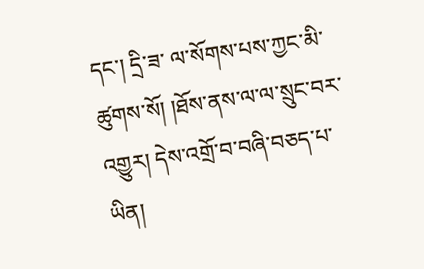དང་། དྲི་ཟ་ ལ་སོགས་པས་ཀྱང་མི་ཚུགས་སོ། །ཐོས་ནས་ལ་ལ་སྲུང་བར་འགྱུར། དེས་འགྲོ་བ་བཞི་བཅད་པ་ཡིན།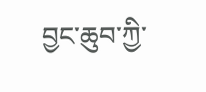བྱང་ཆུབ་ཀྱི་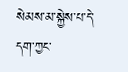སེམས་མ་སྐྱེས་པ་དེ་དག་ཀྱང་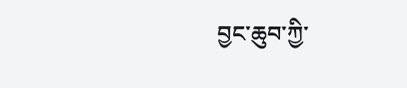བྱང་ཆུབ་ཀྱི་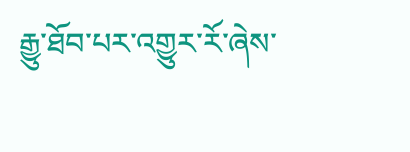རྒྱུ་ཐོབ་པར་འགྱུར་རོ་ཞེས་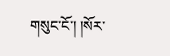གསུང་ངོ་། །སོར་